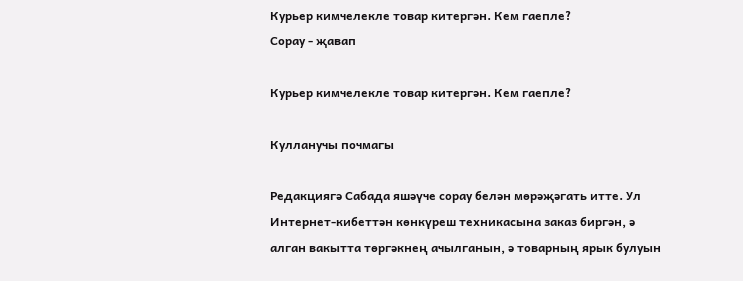Курьер кимчелекле товар китергән. Кем гаепле?
Сорау - җавап

Курьер кимчелекле товар китергән. Кем гаепле?

Кулланучы почмагы

Редакциягә Сабада яшәүче сорау белән мөрәҗәгать итте. Ул Интернет-кибеттән көнкүреш техникасына заказ биргән, ә алган вакытта төргәкнең ачылганын, ә товарның ярык булуын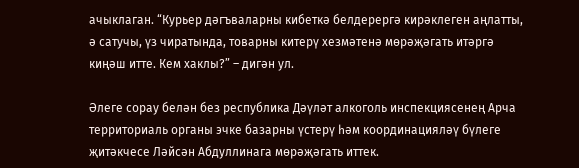ачыклаган. “Курьер дәгъваларны кибеткә белдерергә кирәклеген аңлатты, ә сатучы, үз чиратында, товарны китерү хезмәтенә мөрәҗәгать итәргә киңәш итте. Кем хаклы?” – дигән ул.

Әлеге сорау белән без республика Дәүләт алкоголь инспекциясенең Арча территориаль органы эчке базарны үстерү һәм координацияләү бүлеге җитәкчесе Ләйсән Абдуллинага мөрәҗәгать иттек.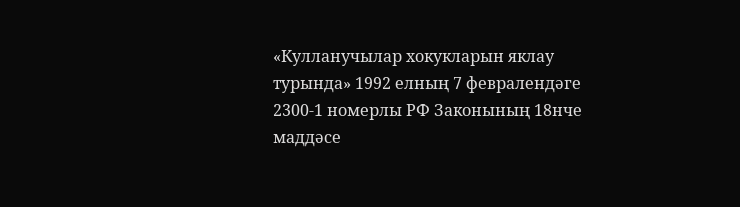«Кулланучылар хокукларын яклау турында» 1992 елның 7 февралендәге 2300-1 номерлы РФ Законының 18нче маддәсе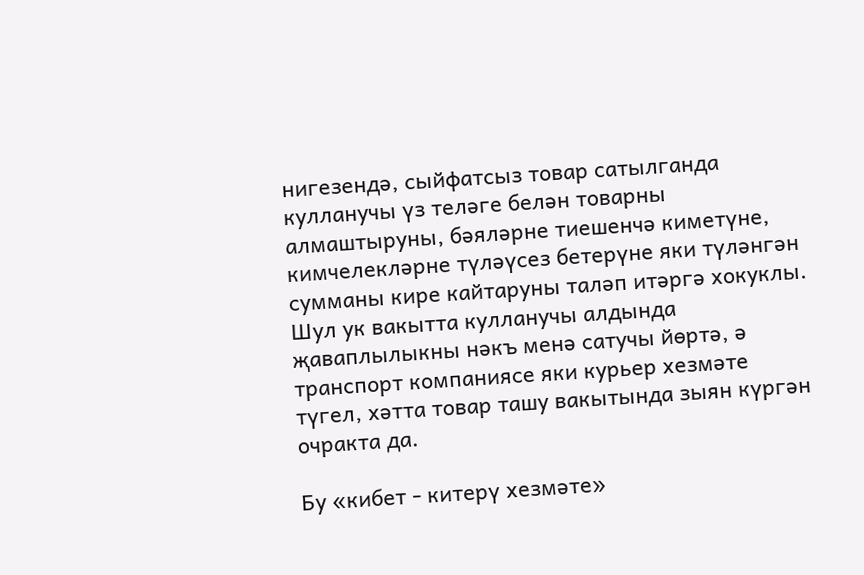нигезендә, сыйфатсыз товар сатылганда кулланучы үз теләге белән товарны алмаштыруны, бәяләрне тиешенчә киметүне, кимчелекләрне түләүсез бетерүне яки түләнгән сумманы кире кайтаруны таләп итәргә хокуклы. Шул ук вакытта кулланучы алдында җаваплылыкны нәкъ менә сатучы йөртә, ә транспорт компаниясе яки курьер хезмәте түгел, хәтта товар ташу вакытында зыян күргән очракта да.

Бу «кибет - китерү хезмәте»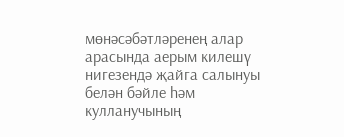мөнәсәбәтләренең алар арасында аерым килешү нигезендә җайга салынуы белән бәйле һәм кулланучының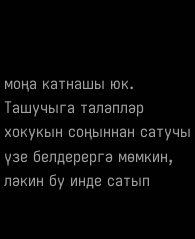моңа катнашы юк. Ташучыга таләпләр хокукын соңыннан сатучы үзе белдерергә мөмкин, ләкин бу инде сатып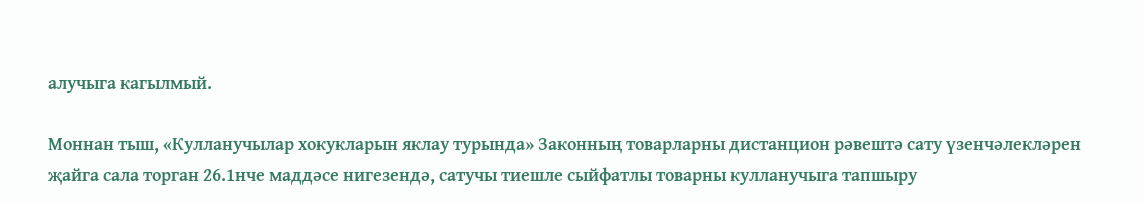алучыга кагылмый.

Моннан тыш, «Кулланучылар хокукларын яклау турында» Законның товарларны дистанцион рәвештә сату үзенчәлекләрен җайга сала торган 26.1нче маддәсе нигезендә, сатучы тиешле сыйфатлы товарны кулланучыга тапшыру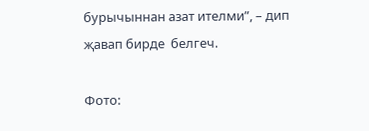бурычыннан азат ителми”, – дип җавап бирде  белгеч.

Фото: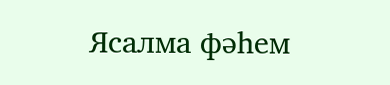Ясалма фәһем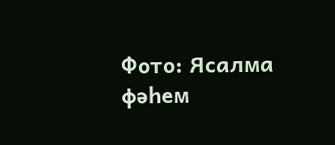Фото: Ясалма фәһем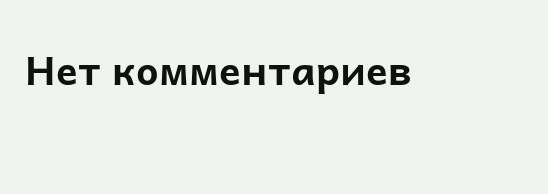Нет комментариев